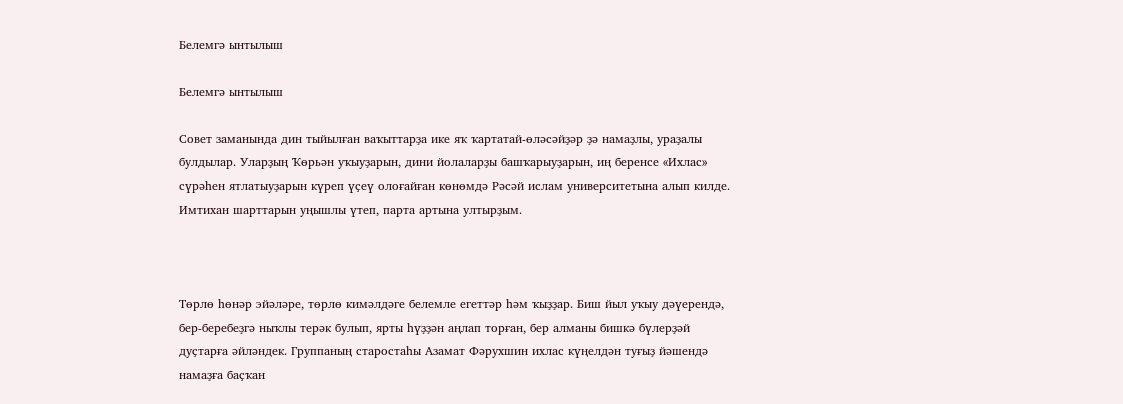Белемгә ынтылыш

Белемгә ынтылыш

Совет заманында дин тыйылған ваҡыттарҙа ике яҡ ҡартатай-өләсәйҙәр ҙә намаҙлы, ураҙалы булдылар. Уларҙың Ҡөрьән уҡыуҙарын, дини йолаларҙы башҡарыуҙарын, иң беренсе «Ихлас» сүрәһен ятлатыуҙарын күреп үҫеү олоғайған көнөмдә Рәсәй ислам университетына алып килде. Имтихан шарттарын уңышлы үтеп, парта артына ултырҙым.



Төрлө һөнәр эйәләре, төрлө кимәлдәге белемле егеттәр һәм ҡыҙҙар. Биш йыл уҡыу дәүерендә, бер-беребеҙгә ныҡлы терәк булып, ярты һүҙҙән аңлап торған, бер алманы бишкә бүлерҙәй дуҫтарға әйләндек. Группаның старостаһы Азамат Фәрухшин ихлас күңелдән туғыҙ йәшендә намаҙға баҫҡан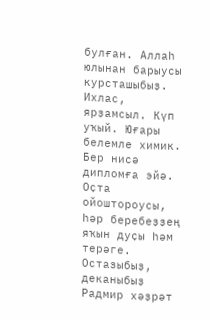булған. Аллаһ юлынан барыусы курсташыбыҙ. Ихлас, ярҙамсыл. Күп уҡый. Юғары белемле химик. Бер нисә дипломға эйә. Оҫта ойоштороусы, һәр беребеҙҙең яҡын дуҫы һәм терәге. Остазыбыҙ, деканыбыҙ Радмир хәҙрәт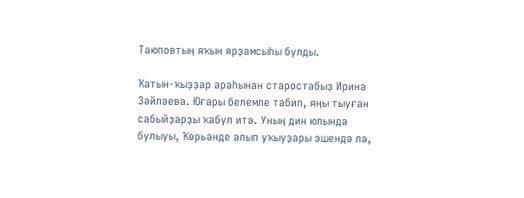Таюповтың яҡын ярҙамсыһы булды.

Ҡатын-ҡыҙҙар араһынан старостабыҙ Ирина Зәйләева. Юғары белемле табип, яңы тыуған сабыйҙарҙы ҡабул итә. Уның дин юлында булыуы, Ҡөрьәнде алып уҡыуҙары эшендә лә,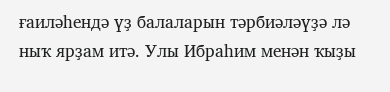ғаиләһендә үҙ балаларын тәрбиәләүҙә лә ныҡ ярҙам итә. Улы Ибраһим менән ҡыҙы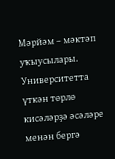Мәрйәм – мәктәп уҡыусылары. Университетта үткән төрлө кисәләрҙә әсәләре менән бергә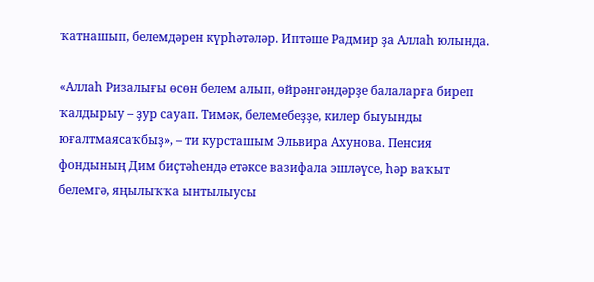ҡатнашып, белемдәрен күрһәтәләр. Иптәше Радмир ҙа Аллаһ юлында.

«Аллаһ Ризалығы өсөн белем алып, өйрәнгәндәрҙе балаларға биреп ҡалдырыу – ҙур сауап. Тимәк, белемебеҙҙе, килер быуынды юғалтмаясаҡбыҙ», – ти курсташым Эльвира Ахунова. Пенсия фондының Дим биҫтәһендә етәксе вазифала эшләүсе, һәр ваҡыт белемгә, яңылыҡҡа ынтылыусы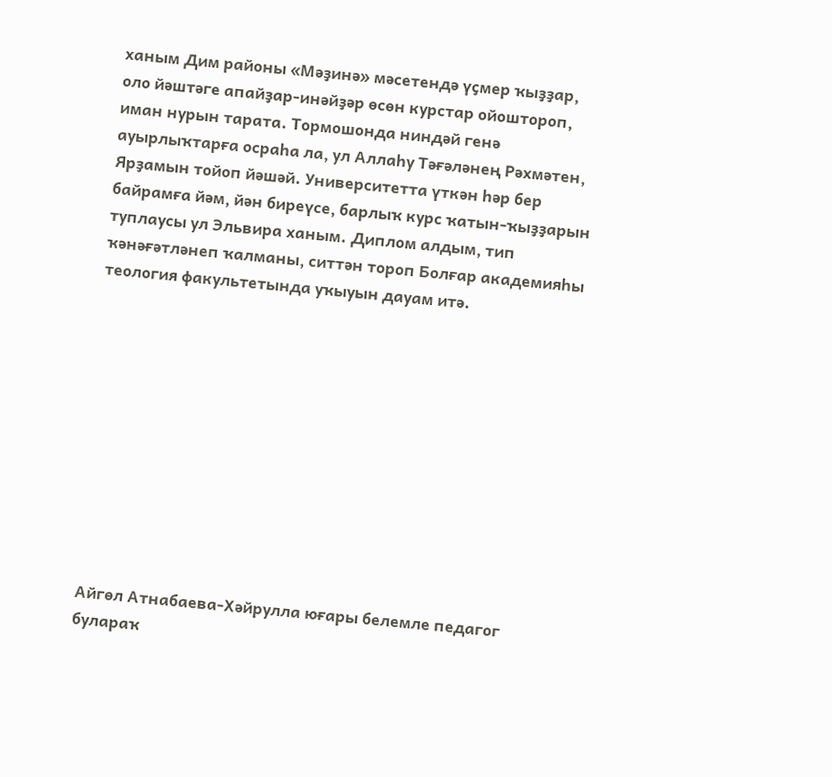ханым Дим районы «Мәҙинә» мәсетендә үҫмер ҡыҙҙар, оло йәштәге апайҙар-инәйҙәр өсөн курстар ойоштороп, иман нурын тарата. Тормошонда ниндәй генә ауырлыҡтарға осраһа ла, ул Аллаһу Тәғәләнең Рәхмәтен, Ярҙамын тойоп йәшәй. Университетта үткән һәр бер байрамға йәм, йән биреүсе, барлыҡ курс ҡатын-ҡыҙҙарын туплаусы ул Эльвира ханым. Диплом алдым, тип ҡәнәғәтләнеп ҡалманы, ситтән тороп Болғар академияһы теология факультетында уҡыуын дауам итә.











Айгөл Атнабаева-Хәйрулла юғары белемле педагог булараҡ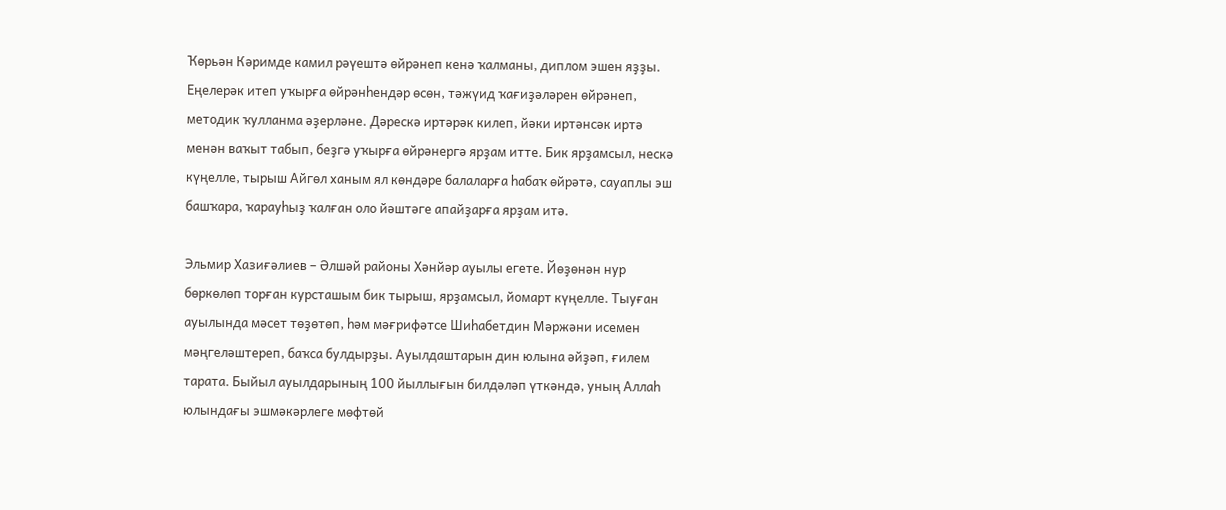Ҡөрьән Кәримде камил рәүештә өйрәнеп кенә ҡалманы, диплом эшен яҙҙы. Еңелерәк итеп уҡырға өйрәнһендәр өсөн, тәжүид ҡағиҙәләрен өйрәнеп, методик ҡулланма әҙерләне. Дәрескә иртәрәк килеп, йәки иртәнсәк иртә менән ваҡыт табып, беҙгә уҡырға өйрәнергә ярҙам итте. Бик ярҙамсыл, нескә күңелле, тырыш Айгөл ханым ял көндәре балаларға һабаҡ өйрәтә, сауаплы эш башҡара, ҡарауһыҙ ҡалған оло йәштәге апайҙарға ярҙам итә.

Эльмир Хазиғәлиев – Әлшәй районы Хәнйәр ауылы егете. Йөҙөнән нур бөркөлөп торған курсташым бик тырыш, ярҙамсыл, йомарт күңелле. Тыуған ауылында мәсет төҙөтөп, һәм мәғрифәтсе Шиһабетдин Мәржәни исемен мәңгеләштереп, баҡса булдырҙы. Ауылдаштарын дин юлына әйҙәп, ғилем тарата. Быйыл ауылдарының 100 йыллығын билдәләп үткәндә, уның Аллаһ юлындағы эшмәкәрлеге мөфтөй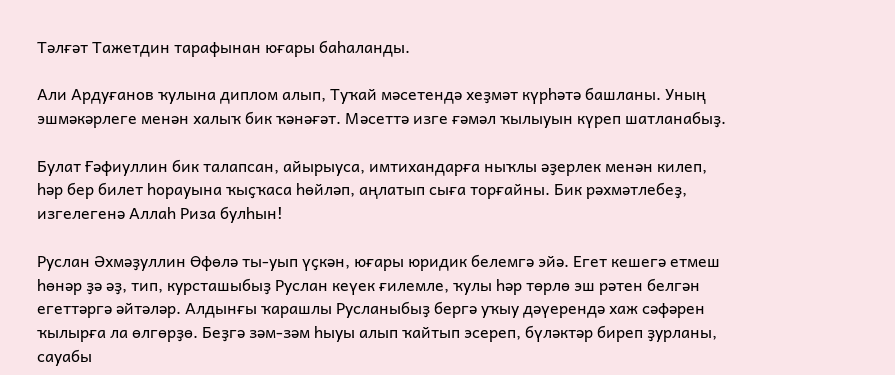Тәлғәт Тажетдин тарафынан юғары баһаланды.

Али Ардуғанов ҡулына диплом алып, Туҡай мәсетендә хеҙмәт күрһәтә башланы. Уның эшмәкәрлеге менән халыҡ бик ҡәнәғәт. Мәсеттә изге ғәмәл ҡылыуын күреп шатланабыҙ.

Булат Ғәфиуллин бик талапсан, айырыуса, имтихандарға ныҡлы әҙерлек менән килеп, һәр бер билет һорауына ҡыҫҡаса һөйләп, аңлатып сыға торғайны. Бик рәхмәтлебеҙ, изгелегенә Аллаһ Риза булһын!

Руслан Әхмәҙуллин Өфөлә ты-уып үҫкән, юғары юридик белемгә эйә. Егет кешегә етмеш һөнәр ҙә әҙ, тип, курсташыбыҙ Руслан кеүек ғилемле, ҡулы һәр төрлө эш рәтен белгән егеттәргә әйтәләр. Алдынғы ҡарашлы Русланыбыҙ бергә уҡыу дәүерендә хаж сәфәрен ҡылырға ла өлгөрҙө. Беҙгә зәм-зәм һыуы алып ҡайтып эсереп, бүләктәр биреп ҙурланы, сауабы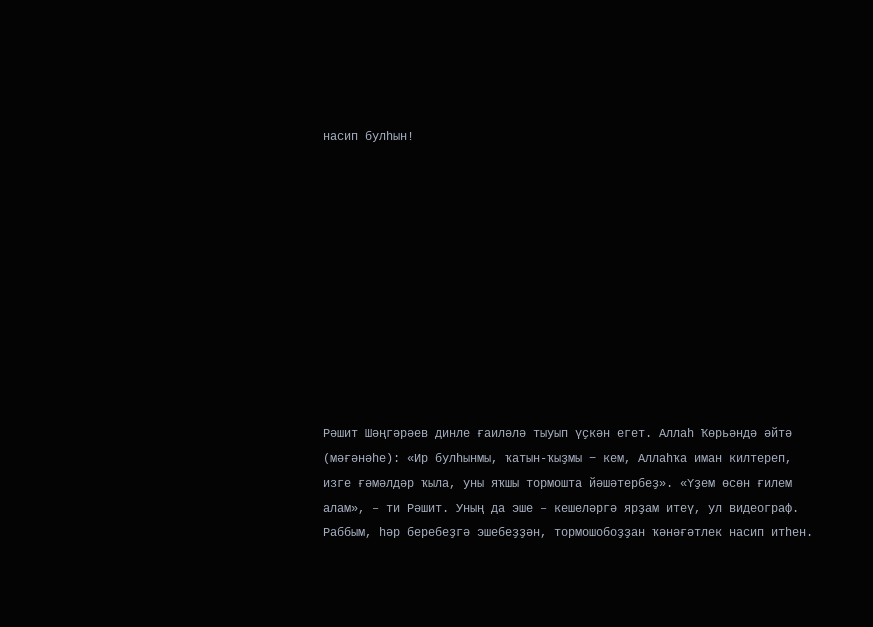насип булһын!











Рәшит Шәңгәрәев динле ғаиләлә тыуып үҫкән егет. Аллаһ Ҡөрьәндә әйтә (мәғәнәһе): «Ир булһынмы, ҡатын-ҡыҙмы − кем, Аллаһҡа иман килтереп, изге ғәмәлдәр ҡыла, уны яҡшы тормошта йәшәтербеҙ». «Үҙем өсөн ғилем алам», – ти Рәшит. Уның да эше – кешеләргә ярҙам итеү, ул видеограф. Раббым, һәр беребеҙгә эшебеҙҙән, тормошобоҙҙан ҡәнәғәтлек насип итһен.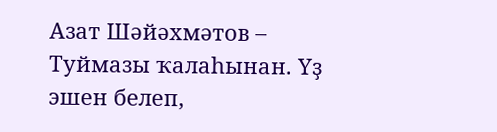Азат Шәйәхмәтов – Туймазы ҡалаһынан. Үҙ эшен белеп,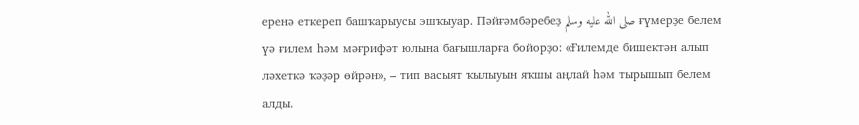еренә еткереп башҡарыусы эшҡыуар. Пәйғәмбәребеҙ صلى الله عليه وسلم ғүмерҙе белем үә ғилем һәм мәғрифәт юлына бағышларға бойорҙо: «Ғилемде бишектән алып ләхеткә ҡәҙәр өйрән», – тип васыят ҡылыуын яҡшы аңлай һәм тырышып белем алды.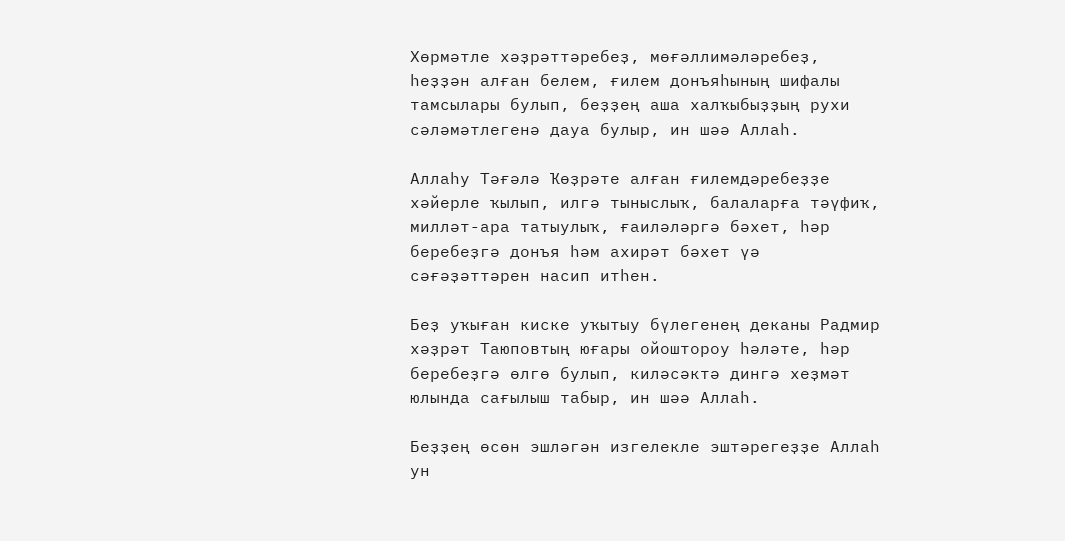Хөрмәтле хәҙрәттәребеҙ, мөғәллимәләребеҙ, һеҙҙән алған белем, ғилем донъяһының шифалы тамсылары булып, беҙҙең аша халҡыбыҙҙың рухи сәләмәтлегенә дауа булыр, ин шәә Аллаһ.

Аллаһу Тәғәлә Ҡөҙрәте алған ғилемдәребеҙҙе хәйерле ҡылып, илгә тыныслыҡ, балаларға тәүфиҡ, милләт-ара татыулыҡ, ғаиләләргә бәхет, һәр беребеҙгә донъя һәм ахирәт бәхет үә сәғәҙәттәрен насип итһен.

Беҙ уҡыған киске уҡытыу бүлегенең деканы Радмир хәҙрәт Таюповтың юғары ойоштороу һәләте, һәр беребеҙгә өлгө булып, киләсәктә дингә хеҙмәт юлында сағылыш табыр, ин шәә Аллаһ.

Беҙҙең өсөн эшләгән изгелекле эштәрегеҙҙе Аллаһ ун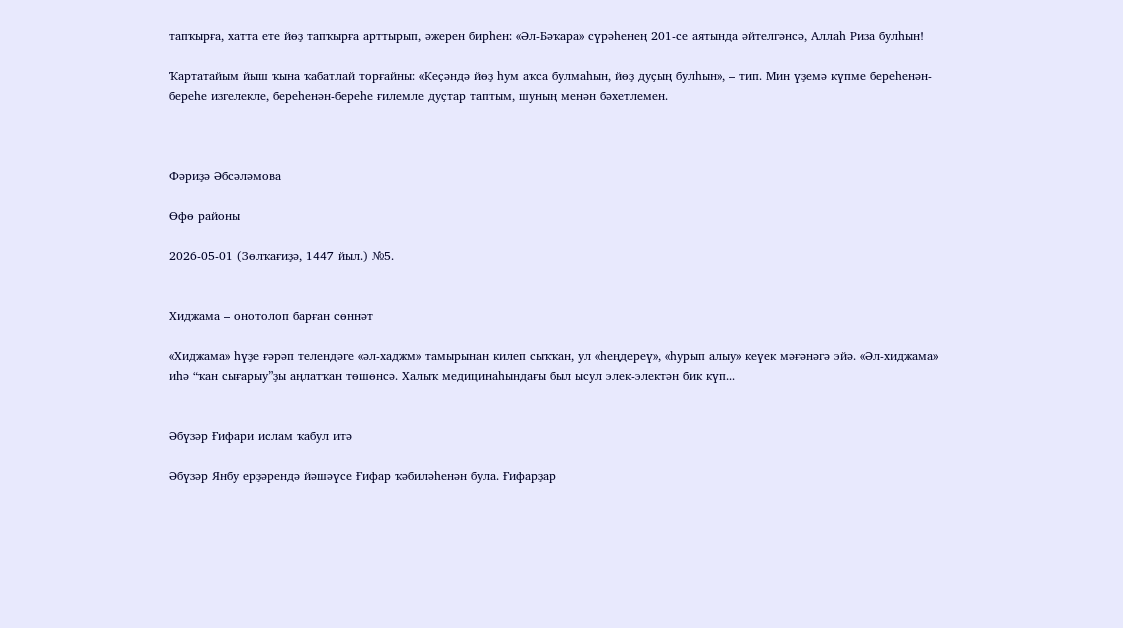тапҡырға, хатта ете йөҙ тапҡырға арттырып, әжерен бирһен: «Әл-Бәҡара» сүрәһенең 201-се аятында әйтелгәнсә, Аллаһ Риза булһын!

Ҡартатайым йыш ҡына ҡабатлай торғайны: «Кеҫәндә йөҙ һум аҡса булмаһын, йөҙ дуҫың булһын», – тип. Мин үҙемә күпме береһенән-береһе изгелекле, береһенән-береһе ғилемле дуҫтар таптым, шуның менән бәхетлемен.



Фәриҙә Әбсәләмова

Өфө районы

2026-05-01 (Зөлҡағиҙә, 1447 йыл.) №5.


Хиджама – онотолоп барған сөннәт

«Хиджама» һүҙе ғәрәп телендәге «әл-хаджм» тамырынан килеп сыҡҡан, ул «һеңдереү», «һурып алыу» кеүек мәғәнәгә эйә. «Әл-хиджама» иһә “ҡан сығарыу”ҙы аңлатҡан төшөнсә. Халыҡ медицинаһындағы был ысул элек-электән бик күп...


Әбүзәр Ғифари ислам ҡабул итә

Әбүзәр Янбу ерҙәрендә йәшәүсе Ғифар ҡәбиләһенән була. Ғифарҙар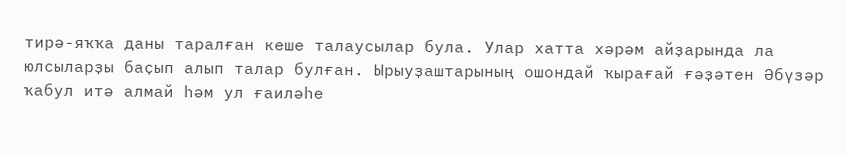тирә-яҡҡа даны таралған кеше талаусылар була. Улар хатта хәрәм айҙарында ла юлсыларҙы баҫып алып талар булған. Ырыуҙаштарының ошондай ҡырағай ғәҙәтен Әбүзәр ҡабул итә алмай һәм ул ғаиләһе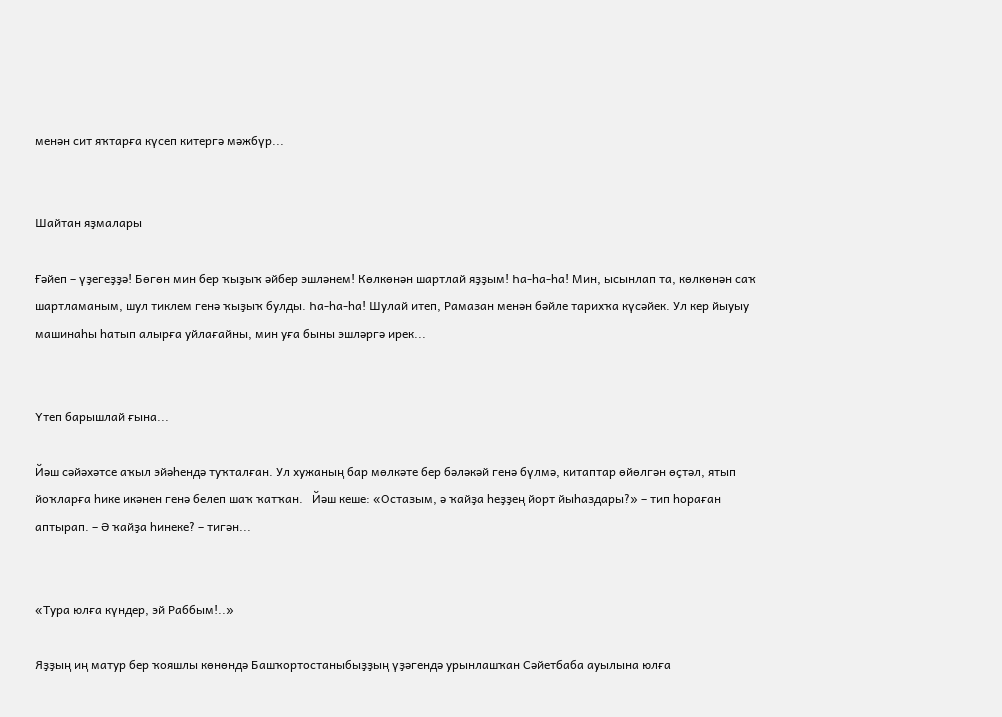менән сит яҡтарға күсеп китергә мәжбүр...


Шайтан яҙмалары

Ғәйеп – үҙегеҙҙә! Бөгөн мин бер ҡыҙыҡ әйбер эшләнем! Көлкөнән шартлай яҙҙым! Һа-һа-һа! Мин, ысынлап та, көлкөнән саҡ шартламаным, шул тиклем генә ҡыҙыҡ булды. Һа-һа-һа! Шулай итеп, Рамазан менән бәйле тарихҡа күсәйек. Ул кер йыуыу машинаһы һатып алырға уйлағайны, мин уға быны эшләргә ирек...


Үтеп барышлай ғына...

Йәш сәйәхәтсе аҡыл эйәһендә туҡталған. Ул хужаның бар мөлкәте бер бәләкәй генә бүлмә, китаптар өйөлгән өҫтәл, ятып йоҡларға һике икәнен генә белеп шаҡ ҡатҡан.   Йәш кеше: «Остазым, ә ҡайҙа һеҙҙең йорт йыһаздары?» – тип һораған аптырап. – Ә ҡайҙа һинеке? – тигән...


«Тура юлға күндер, эй Раббым!..»

Яҙҙың иң матур бер ҡояшлы көнөндә Башҡортостаныбыҙҙың үҙәгендә урынлашҡан Сәйетбаба ауылына юлға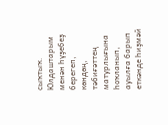сыҡтыҡ. Юлдаштарым менән һүҙебеҙ берегеп, көндөң, тәбиғәттең матурлығына һоҡланып, ауылға барып еткәнде һиҙмәй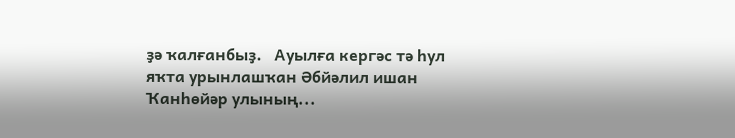ҙә ҡалғанбыҙ.   Ауылға кергәс тә һул яҡта урынлашҡан Әбйәлил ишан Ҡанһөйәр улының...